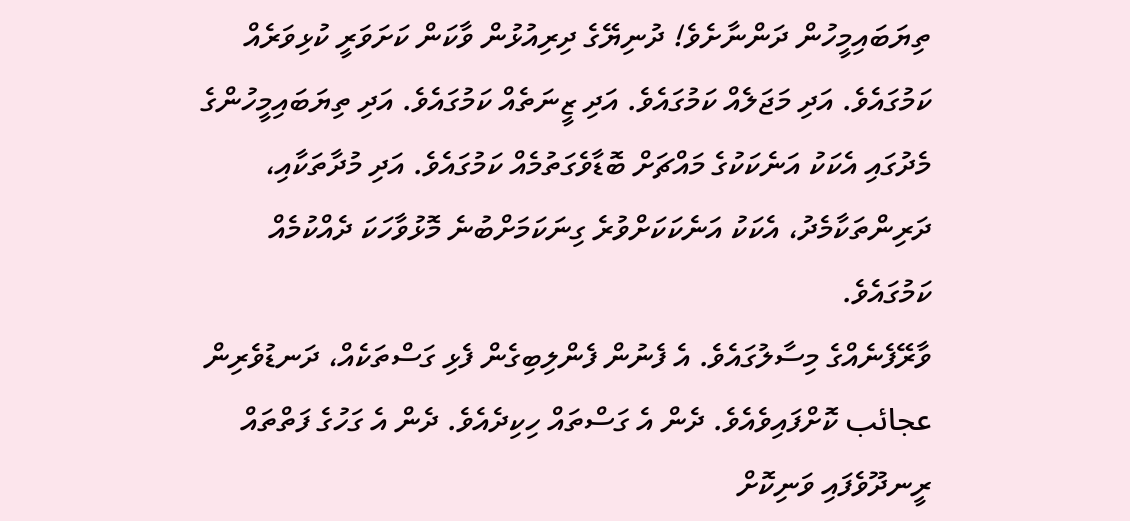ތިޔަބައިމީހުން ދަންނާށެވެ! ދުނިޔޭގެ ދިރިއުޅުން ވާކަން ކަށަވަރީ ކުޅިވަރެއް ކަމުގައެވެ. އަދި މަޖަލެއް ކަމުގައެވެ. އަދި ޒީނަތެއް ކަމުގައެވެ. އަދި ތިޔަބައިމީހުންގެ މެދުގައި އެކަކު އަނެކަކުގެ މައްޗަށް ބޮޑާވެގަތުމެއް ކަމުގައެވެ. އަދި މުދާތަކާއި، ދަރިންތަކާމެދު، އެކަކު އަނެކަކަށްވުރެ ގިނަކަމަށްބުނެ މޮޅުވާހަކަ ދެއްކުމެއް ކަމުގައެވެ.
ވާރޭފެނެއްގެ މިސާލުގައެވެ. އެ ފެނުން ފެންލިބިގެން ފެޅި ގަސްތަކެއް، ދަނޑުވެރިން عجائب ކޮށްފައިވެއެވެ. ދެން އެ ގަސްތައް ހިކިދެއެވެ. ދެން އެ ގަހުގެ ފަތްތައް ރީނދޫވެފައި ވަނިކޮށް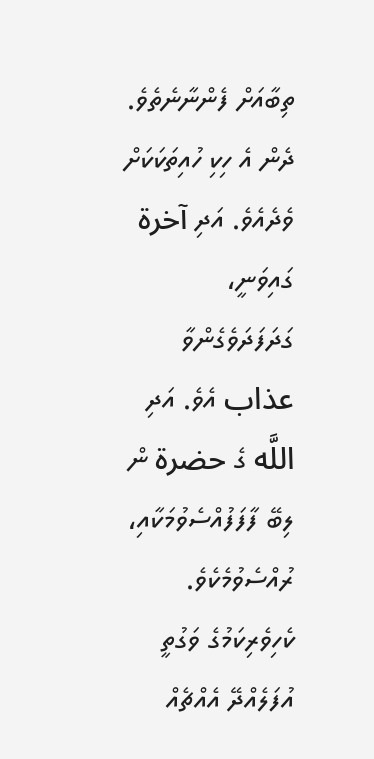ތިބާއަށް ފެންނާނެތެވެ. ދެން އެ ހިކި ހުއިތަކަކަށް ވެދެއެވެ. އަދި آخرة ގައިވަނީ، ގަދަފަދަވެގެންވާ عذاب އެވެ. އަދި اللَّه ގެ حضرة ން ލިބޭ ފާފަފުއްސެވުމަކާއި، ރުއްސެވުމެކެވެ. ކެހިވެރިކަމުގެ ވަގުތީ އުފަލެއްދޭ އެއްޗެއް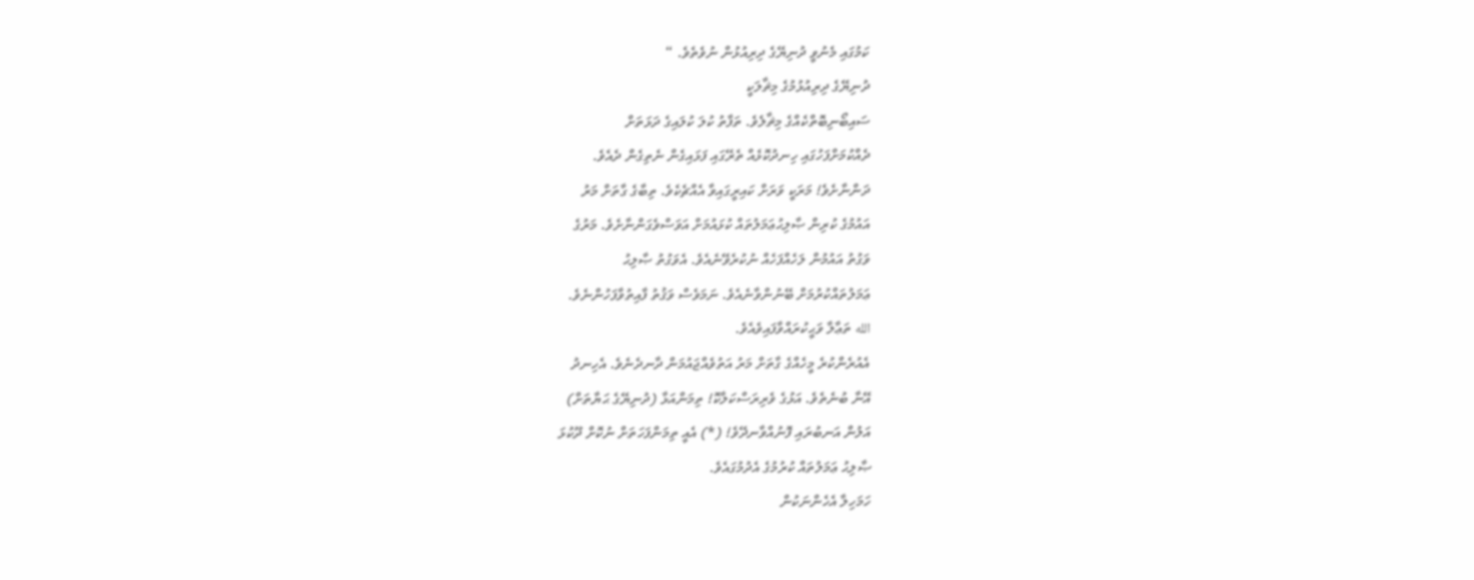ކަމުގައި މެނުވީ ދުނިޔޭގެ ދިރިއުޅުން ނުވެތެވެ. “
ދުނިޔޭގެ ދިރިއުޅުމުގެ މިޘާލަކީ
ސައިބޯނިބޮތްކެއްގެ މިޘާލެވެ. ތަފާތު ކުލަ ކުލައިގެ ދަޅަތަށް
ދެއްކުމަށްފަހުގައި ހިނދުކޮޅެއް ތެރޭގައި ފަޅައިގެން ނެތިގެން ދެއެވެ.
ދަންނާށެވެ! މަރަކީ ވަރަށް ކައިރީގައިވާ އެއްޗެކެވެ. ތިބާގެ ގާތަށް މަރު
އައުމުގެ ކުރިން ޞާލިޙުޢަމަލުތައް ކުޅައުމަށް އަވަސްވެގަންނާށެވެ. މަރުގެ
ވަގުތު އައުމުން ލަހެއްފަހެއް ނުކުރެވޭނެއެވެ. އެވަގުތު ޞާލިޙު
ޢަމަލުތައްކުރުމަށް ބޭނުންވާނެއެވެ. ނަމަވެސް ވަޤުތު ފާއިތުވާފަހުންނެވެ.
الله ތަޢާލާ ވަޙީކުރައްވާފައިވެއެވެ.
އެއުރެންކުރެ މީހެއްގެ ގާތަށް މަރު އަތުވެއްޖައުމަން ދާނދެނެވެ. އެހިނދު
އޭނާ ބުނެތެވެ. އަޅުގެ ވެރިރަސްކަލާކޮ! ތިމަންއަޅާ (ދުނިޔޭގެ ޙަޔާތަށް)
އަލުން އަނބުރައި ފޮނުއްވާނދޭވެ! (*) އެއީ ތިމަންފަހަތަށް ނުކޮށް ދޫކުޅަ
ޞާލިޙު ޢަމަލުތައް ކުރުމުގެ އެދުމުގައެވެ.
ހަމަހިލާ އެހެންނަކުން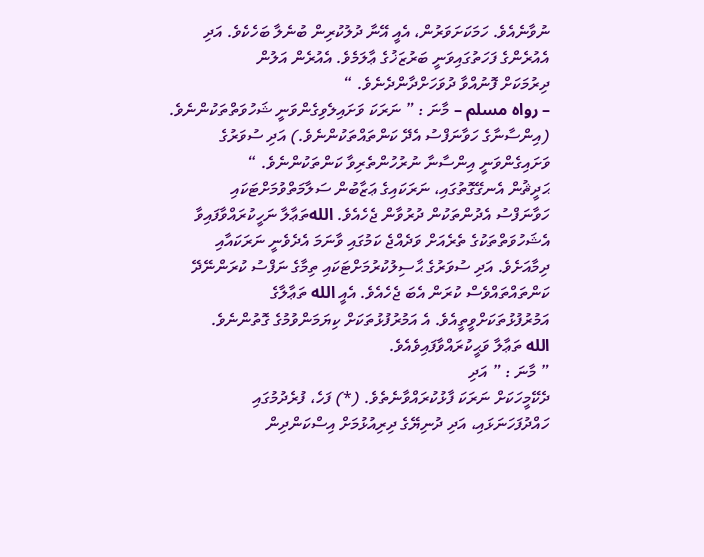ނުވާނެއެވެ. ހަމަކަށަވަރުން، އެއީ އޭނާ ދުލުކުރިން ބުނެލާ ބަހެކެވެ. އަދި
އެއުރެންގެ ފަހަތުގައިވަނީ ބަރުޒަޚުގެ ޢާލަމެވެ. އެއުރެން އަލުން
ދިރުމަކަށް ފޮނުއްވާ ދުވަހަށްދާންދެނެވެ. “
– رواه مسلم – މާނަ : ” ނަރަކަ ވަށައިލެވިގެންވަނީ ޝަހުވަތްތަކުންނެވެ.
(އިންސާނާގެ ހަވާނަފްސު އެދޭ ކަންތައްތަކުންނެވެ.) އަދި ސުވަރުގެ
ވަށައިގެންވަނީ އިންސާނާ ނުރުހުންތެރިވާ ކަންތަކުންނެވެ. “
ޙަދީޘުން އެނގޭގޮތުގައި، ނަރަކައިގެ ޢަޒާބުން ސަލާމަތްވުމަށްޓަކައި
ހަވާނަފްސު އެދުންތަކުން ދުރުވާން ޖެހެއެވެ. اللهތަޢާލާ ނަހީކުރައްވާފައިވާ
އެޝަހުވަތްތަކުގެ ތެރެއަށް ވަދެއްޖެ ކަމުގައި ވާނަމަ އެދެވެނީ ނަރަކައާއި
ދިމާއަށެވެ. އަދި ސުވަރުގެ ޙާސިލުކުރުމަށްޓަކައި ތިމާގެ ނަފްސު ކުރަންނޭދޭ
ކަންތައްތައްވެސް ކުރަން އެބަ ޖެހެއެވެ. އެއީ الله ތަޢާލާގެ
އަމުރުފުޅުތަކަށްވީތީއެވެ. އެ އަމުރުފުޅުތަކަށް ކިޔަމަންވުމުގެ ގޮތުންނެވެ.
الله ތަޢާލާ ވަޙީކުރައްވާފައިވެއެވެ.
” މާނަ : ” އަދި
ދެކޭމީހަކަށް ނަރަކަ ފާޅުކުރައްވާނެތެވެ. (*) ފަހެ، ފުރެދުމުގައި
ހައްދުފަހަނަޅައި، އަދި ދުނިޔޭގެ ދިރިއުޅުމަށް އިސްކަންދިން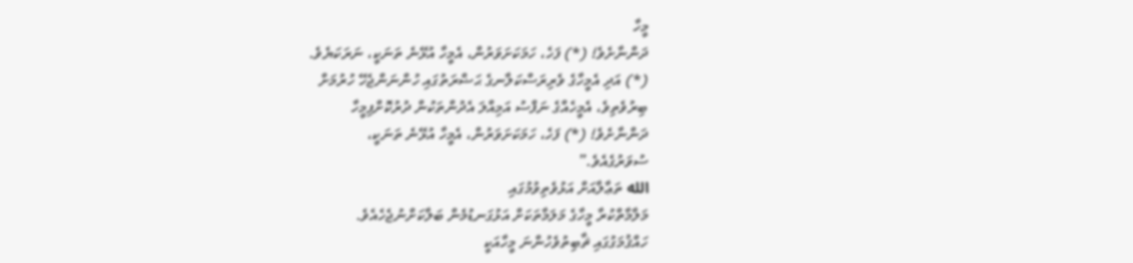މީހާ
ދަންނާށެވެ! (*) ފަހެ، ހަމަކަށަވަރުން، އެމީހާ އުޅޭނެ ތަނަކީ، ނަރަކަޔެވެ.
(*) އަދި އެމީހާގެ ވެރިރަސްކަލާނގެ ޙަޟްރަތުގައި ހުންނަންޖެހޭ ހުރުމަށް
ބިރުވެތިވެ، އެމީހެއްގެ ނަފްސު އަމިއްލަ އެދުންތަކުން ދުރުކޮށްފިމީހާ
ދަންނާށެވެ! (*) ފަހެ، ހަމަކަށަވަރުން، އެމީހާ އުޅޭނެ ތަނަކީ،
ސުވަރުގެއެވެ.”
الله ތަޢާލާއަށް އަޅުވެތިވުމުގައި
މަލާމާތްކުރާ މީހާގެ މަލަމާތަކަށް އަޅުގަނޑުމެން ބަލާކަށްނުޖެހެއެވެ.
ހައްޤުމަގުގައި ޘާބިތުވެހުންނަ މީހާއަކީ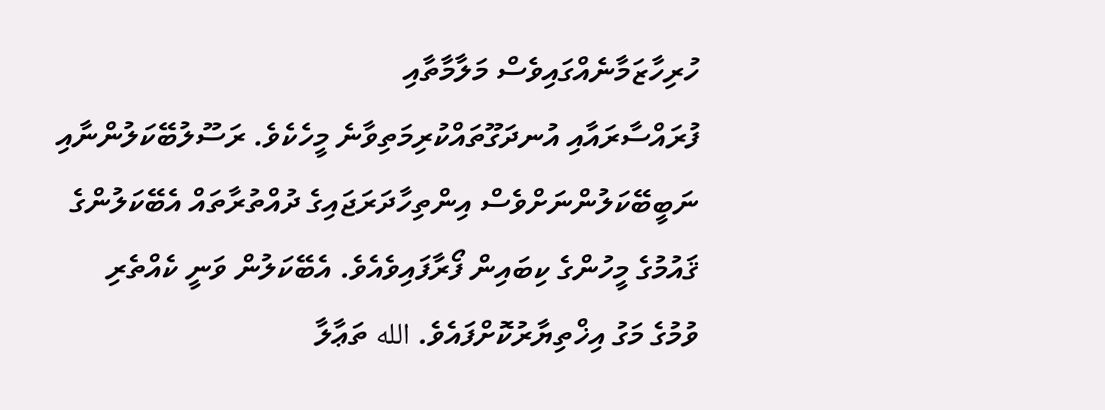ހުރިހާޒަމާނެއްގައިވެސް މަލާމާތާއި
ފުރައްސާރައާއި އުނދަގޫތައްކުރިމަތިވާނެ މީހެކެވެ. ރަސޫލުބޭކަލުންނާއި
ނަބީބޭކަލުންނަށްވެސް އިންތިހާދަރަޖައިގެ ދުއްތުރާތައް އެބޭކަލުންގެ
ޤައުމުގެ މީހުންގެ ކިބައިން ފޯރާފައިވެއެވެ. އެބޭކަލުން ވަނީ ކެއްތެރި
ވުމުގެ މަގު އިޚްތިޔާރުކޮށްފައެވެ. الله ތަޢާލާ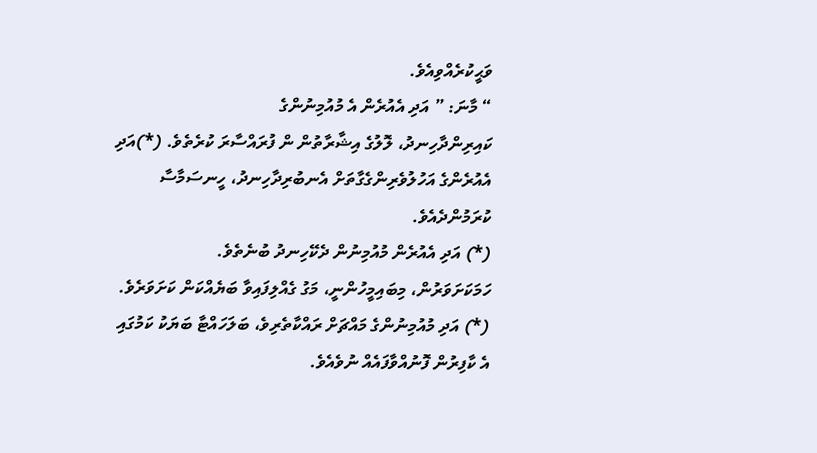ވަޙީކުރެއްވިއެވެ.
“ މާނަ: ” އަދި އެއުރެން އެ މުއުމިނުންގެ
ކައިރިންދާހިނދު، ލޮލުގެ އިޝާރާތުން ން ފުރައްސާރަ ކުރެތެވެ. (*)އަދި
އެއުރެންގެ އަހުލުވެރިންގެގާތަށް އެނބުރިދާހިނދު، ހީނސަމާސާ
ކުރަމުންދެއެވެ.
(*) އަދި އެއުރެން މުއުމިނުން ދެކޭހިނދު ބުނެތެވެ.
ހަމަކަށަވަރުން، މިބައިމީހުންނީ، މަގު ގެއްލިފައިވާ ބަޔެއްކަން ކަށަވަރެވެ.
(*) އަދި މުއުމިނުންގެ މައްޗަށް ރައްކާތެރިވެ، ބަލަހައްޓާ ބަޔަކު ކަމުގައި
އެ ކާފިރުން ފޮނުއްވާފައެއް ނުވެއެވެ.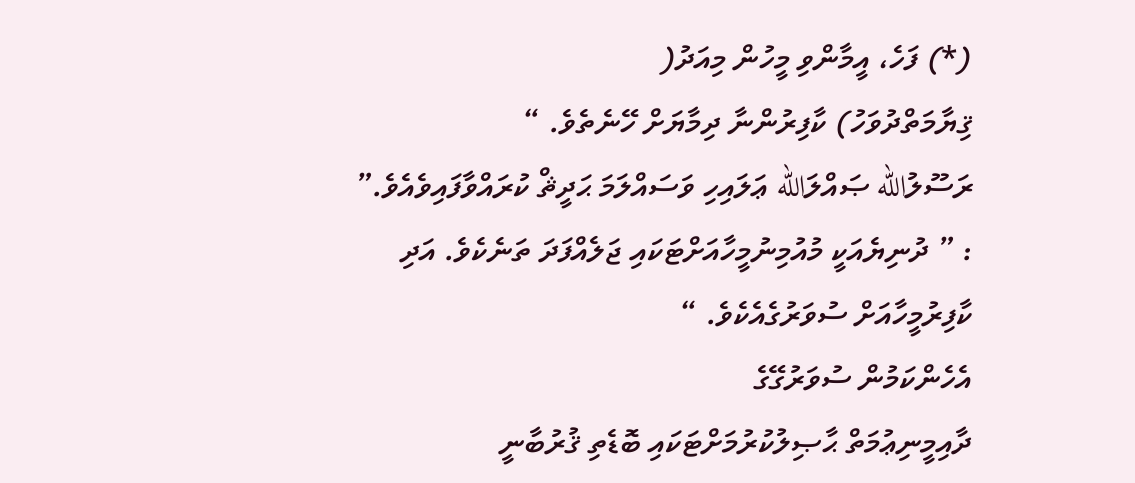(*) ފަހެ، އީމާންވި މީހުން މިއަދު(
ޤިޔާމަތްދުވަހު) ކާފިރުންނާ ދިމާޔަށް ހޭނެތެވެ. “
ރަސޫލުالله ޞައްލަالله ޢަލައިހި ވަސައްލަމަ ޙަދީޘް ކުރައްވާފައިވެއެވެ.”
: ” ދުނިޔެއަކީ މުއުމިނުމީހާއަށްޓަކައި ޖަލެއްފަދަ ތަނެކެވެ. އަދި
ކާފިރުމީހާއަށް ސުވަރުގެއެކެވެ. “
އެހެންކަމުން ސުވަރުގޭގެ
ދާއިމީނިޢުމަތް ޙާޞިލުކުރުމަށްޓަކައި ބޮޑެތި ޤުރުބާނީ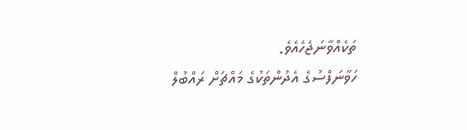ތަކެއްވާނަޖެހެއެވެ.
ހަވާނަފްސުގެ އެދުންތަކުގެ މައްޗަށް ރައްބުލް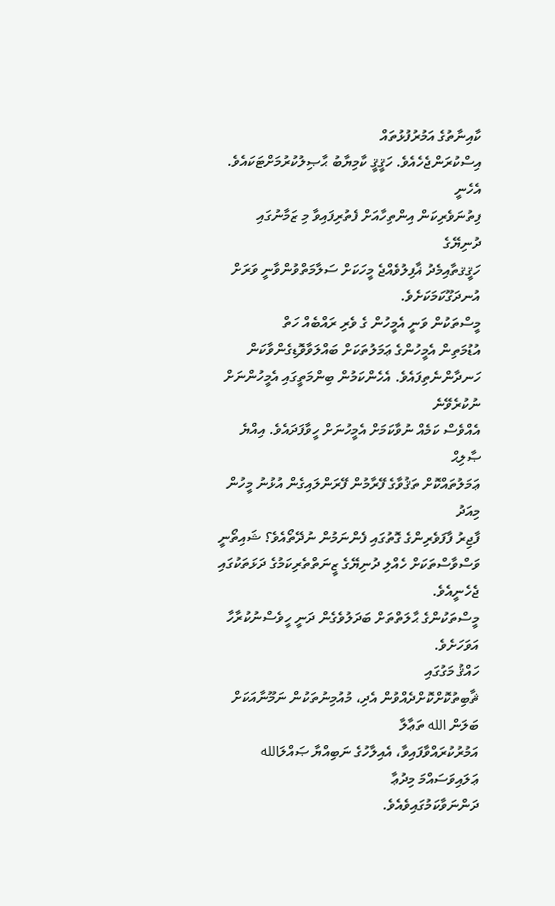ކާއިނާތުގެ އަމުރުފުޅުތައް
އިސްކުރަންޖެހެއެވެ. ހަޤީޤީ ކާމިޔާބު ޙާޞިލުކުރުމަށްޓަކައެވެ. އެހެނީ
ފިތުނަވެރިކަން އިންތިހާއަށް ފެތުރިފައިވާ މި ޒަމާނުގައި ދުނިޔޭގެ
ހަޤީޤތާއިމެދު ޣާފިލުވެއްޖެ މީހަކަށް ސަލާމަތްވުންވާނީ ވަރަށް
އުނދަގޫކަމަކަށެވެ.
މީސްތަކުން ވަނީ އެމީހުން ގެ ވެރި ރައްބެއް ހަތް
އުޑުމަތިން އެމީހުންގެ ޢަމަލުތަކަށް ބައްލަވާވޮޑިގެންވާކަން
ހަނދާންނެތިފައެވެ. އެހެންކަމުން ބިންމަތީގައި އެމީހުންނަށް ނުކުރެވޭނެ
އެއްވެސް ކަމެއް ނުވާކަމަށް އެމީހުނަށް ހީވާފަދައެވެ. އިއްޔެ ޞާލިޙް
ޢަމަލުތައްކޮށް ތަޤުވާގެ ފޭރާމުން ފޭރަންލައިގެން އުޅުނު މީހުން މިއަދު
ފާޖިރު ފާފަވެރިންގެ ގޮތުގައި ފެންނަމުން ނުދޭތޯއެވެ؟ ޝައިތޯނީ
ވަސްވާސްތަކަށް ހެއްލި ދުނިޔޭގެ ޒީނަތްތެރިކަމުގެ ދަޅަތަކުގައި ޖެހެނީއެވެ.
މީސްތަކުންގެ ޙާލަތްތަށް ބަދަލުވެގެން ދަނީ ހީވެސްނުކުރާހާ އަވަހަށެވެ.
ހައްޤު މަގުގައި
ޘާބިތުކޮށްކޮށްދެއްވުން އެދި، މުއުމިނުތަކުން ނަމޫނާއަކަށް ބަލަން الله ތަޢާލާ
އަމުރުކުރައްވާފައިވާ، އެއިލާހުގެ ނަބިއްޔާ ޞައްލަالله ޢަލައިވަސައްމަ މިދުޢާ
ދަންނަވާކަމުގައިވެއެވެ.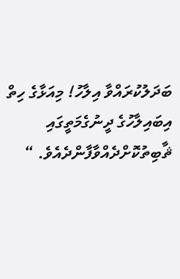ބަދަލުކުރައްވާ އިލާހު! މިއަޅާގެ ހިތް އިބައިލާހުގެ ދީނުގެމަތީގައި
ޘާބިތުކޮށްދެއްވާފާންދެއެވެ. “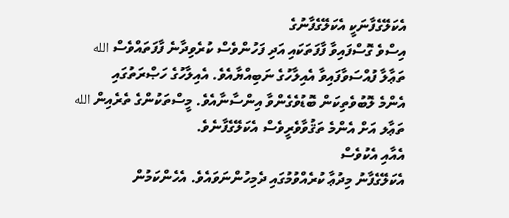އެކަލޭގެފާނަކީ އެކަލޭގެފާނުގެ
އިސްވެ ގޮސްފައިވާ ފާފަތަކައި އަދި ފަހުންވެސް ކުރެވިދާނެ ފާފަތައްވެސް الله
ތަޢާލާ ފުއްސަވާފައިވާ އެއިލާހުގެ ނަބިއްޔާއެވެ. އެއިލާހުގެ ހަޞްރަތުގައި
އެންމެ ލޮބުވެތިކަން ބޮޑުވެގެންވާ އިންސާނާއެވެ. މީސްތަކުންގެ ތެރެއިން الله
ތަޢާލ އަށް އެންމެ ތަޤުވާވެރީވެސް އެކަލޭގެފާނެވެ.
އެއާއި އެކުވެސް
އެކަލޭގެފާނު މިދުޢާ ކުރެއްވުމުގައި ދެމިހުންނަވައެވެ. އެހެންކަމުން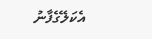އެކަލޭގެފާނު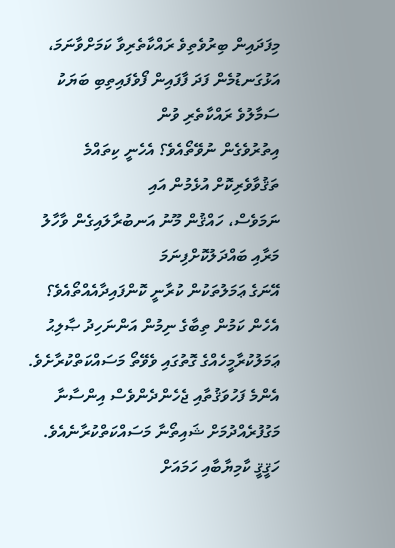މިފަދައިން ބިރުވެތިވެ ރައްކާތެރިވާ ކަމަށްވާނަމަ،
އަޅުގަނޑުމެން ފަދަ ފާފައިން ފޯވެފައިތިބި ބަޔަކު ސަމާލުވެ ރައްކާތެރި ވުން
އިތުރުވެގެން ނުވޭތޯއެވެ؟ އެހެނީ ކިތައްމެ ތަޤުވާވެރިކޮށް އުޅެމުން އައި
ނަމަވެސް، ހައްޤުން މޫނު އަނބުރާލައިގެން ވާހާލު މަރާއި ބައްދަލުކޮށްފިނަމަ
އޭނަގެ ޢަމަލުތަކުން ކުރާނީ ކޮންފައިދާއެއްތޯއެވެ؟
އެހެން ކަމުން ތިބާގެ ނިމުން އަންނަހިދު ޞާލިޙު ޢަމަލުކުރާމީހެއްގެ ގޮތުގައި ވެވޭތޯ މަސައްކަތްކުރާށެވެ. އެންމެ ފަހުވަޤުތާއި ޖެހެންދެންވެސް އިންސާނާ މަގުފުރެއްދުމަށް ޝައިތޯނާ މަސައްކަތްކުރާނެއެވެ.
ހަޤީޤީ ކާމިޔާބާއި ހަމައަށް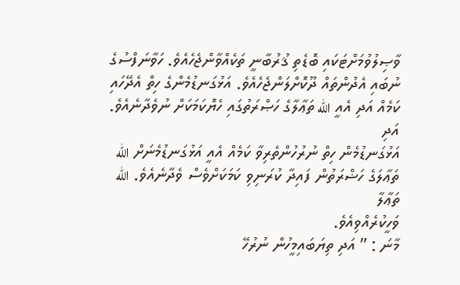ވާޞިލުވުމަށްޓަކައި ބޮޑެތި ޤުރުބާނީ ތަކެއްވާންޖެހެއެވެ. ހަވާނަފްސުގެ
ނުބައި އެދުންތައް ދޫކޮށްލަންޖެހެއެވެ. އަޅުގަނޑުމެންގެ ހިތް އެދޭހައި
ކަމެއް އަދި އެއީ الله ތަޢާލާގެ ހަޞްރަތުގައި ހެޔޮކަމަކަށް ނުވެދާނެއެވެ.
އަދި
އަޅުގަނޑުމެން ހިތް ނުރުހުންތެރިވާ ކަމެއް އެއީ އަޅުގަނޑުމެނަށް الله
ތަޢާލަގެ ހަޟްރަތުން ފައިދާ ކުރަނިވި ކަމަކަށްވެސް ވެދާނެއެވެ. الله ތަޢާލާ
ވަހީކުރެއްވިއެވެ.
މާނަ : ” އަދި ތިޔަބައިމީހުން ނުރުހޭ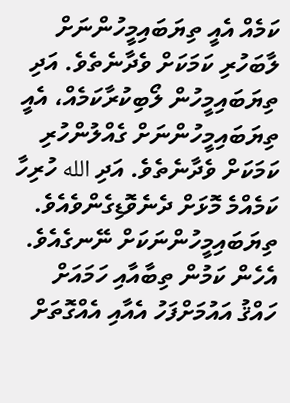ކަމެއް އެއީ ތިޔަބައިމީހުންނަށް ލާބަހުރި ކަމަކަށް ވެދާނެތެވެ. އަދި
ތިޔަބައިމީހުން ލޯބިކުރާކަމެއް، އެއީ ތިޔަބައިމީހުންނަށް ގެއްލުންހުރި
ކަމަކަށް ވެދާނެތެވެ. އަދި الله ހުރިހާ ކަމެއްމެ މޮޅަށް ދެނެވޮޑިގެންވެއެވެ.
ތިޔަބައިމީހުންނަކަށް ނޭނގެއެވެ.
އެހެން ކަމުން ތިބާއާއި ހަމައަށް
ހައްޤު އައުމަށްފަހު އެއާއި އެއްގޮތަށް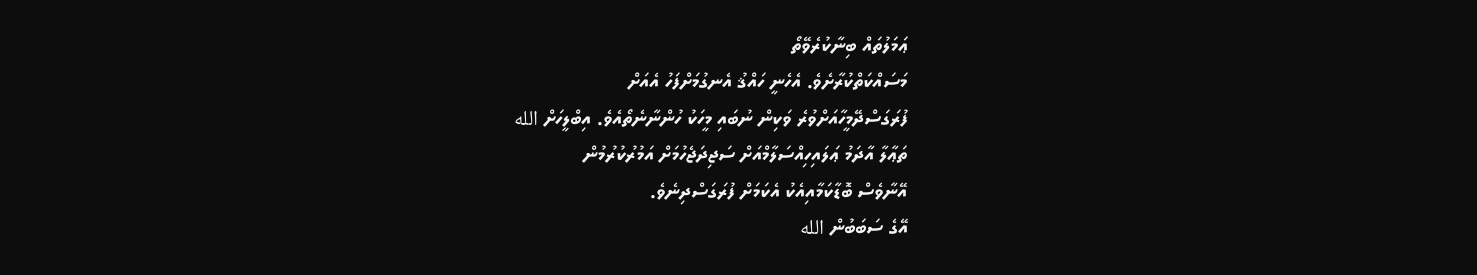ޢަމަލުތައް ބިނާކުރެވޭތޯ
މަސައްކަތްކުރާށެވެ. އެހެނީ ހައްޤު އެނގުމަށްފަހު އެއަށް
ފުރަގަސްދޭމީހާއަށްވުރެ ވަކިން ނުބައި މީހަކު ހުންނާނެތޯއެވެ. އިބްލީހަށް الله
ތަޢާލާ އާދަމު ޢަލައިހިއްސަލާމްއަށް ސަޖިދަޖެހުމަށް އަމުރުކުރުމުން
އޭނާވެސް ބޮޑާކަމާއިއެކު އެކަމަށް ފުރަގަސްދިނެވެ.
އޭގެ ސަބަބުން الله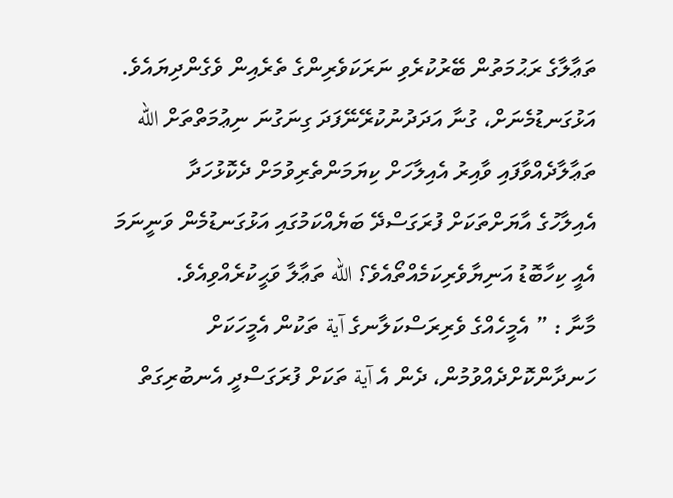ތަޢާލާގެ ރަޙުމަތުން ބޭރުކުރެވި ނަރަކަވެރިންގެ ތެރެއިން ވެގެންދިޔައެވެ.
އަޅުގަނޑުމެނަށް، ގުނާ އަދަދުނުކުރޭނޭފަދަ ގިނަގުނަ ނިޢުމަތްތަށް الله
ތަޢާލާދެއްވާފައި ވާއިރު އެއިލާހަށް ކިޔަމަންތެރިވުމަށް ދެކޮޅުހަދާ
އެއިލާހުގެ އާޔަށްތަކަށް ފުރަގަސްދޭ ބަޔެއްކަމުގައި އަޅުގަނޑުމެން ވަނީނަމަ
އެއީ ކިހާބޮޑު އަނިޔާވެރިކަމެއްތޯއެވެ؟ الله ތަޢާލާ ވަޙީކުރެއްވިއެވެ.
މާނާ : ” އެމީހެއްގެ ވެރިރަސްކަލާނގެ آية ތަކުން އެމީހަކަށް
ހަނދާންކޮށްދެއްވުމުން، ދެން އެ آية ތަކަށް ފުރަގަސްދީ އެނބުރިގަތް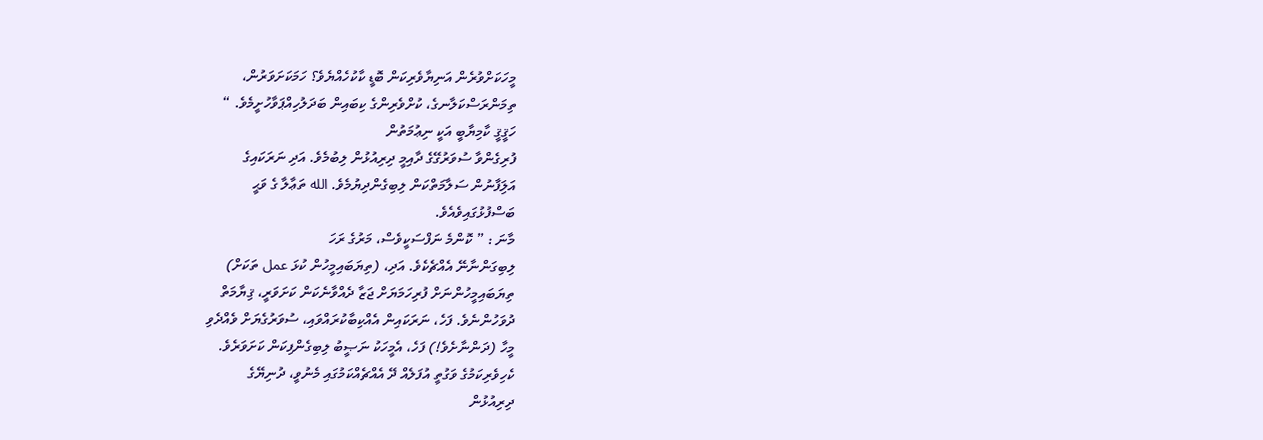މީހަކަށްވުރެން އަނިޔާވެރިކަން ބޮޑީ ކާކުހެއްޔެވެ؟ ހަމަކަށަވަރުން،
ތިމަންރަސްކަލާނގެ، ކުށްވެރިންގެ ކިބައިން ބަދަލުހިއްޕަވާހުށީމެވެ. “
ހަޤީޤީ ކާމިޔާބީ އަކީ ނިޢުމަތުން
ފުރިގެންވާ ސުވަރުގޭގެ ދާއިމީ ދިރިއުޅުން ލިބުމެވެ. އަދި ނަރަކައިގެ
އަލަިފާނުން ސަލާމަތްކަން ލިބިގެންދިޔުމެވެ. الله ތަޢާލާ ގެ ވަޙީ
ބަސްފުޅުގައިވެއެވެ.
މާނަ : ” ކޮންމެ ނަފްސަކީވެސް، މަރުގެ ރަހަ
ލިބިގަންނާނޭ އެއްޗެކެވެ. އަދި، (ތިޔަބައިމީހުން ކުޅަ عمل ތަކަށް)
ތިޔަބައިމީހުންނަށް ފުރިހަމަޔަށް ޖަޒާ ދެއްވާނެކަން ކަށަވަރީ، ޤިޔާމަތް
ދުވަހުންނެވެ. ފަހެ، ނަރަކައިން އެއްކިބާކުރައްވައި، ސުވަރުގެޔަށް ވެއްދެވި
މީހާ (ދަންނާށެވެ!) ފަހެ، އެމީހަކު ނަޞީބު ލިބިގެންފިކަން ކަށަވަރެވެ.
ކެހިވެރިކަމުގެ ވަގުތީ އުފަލެއް ދޭ އެއްޗެއްކަމުގައި މެނުވީ، ދުނިޔޭގެ
ދިރިއުޅުން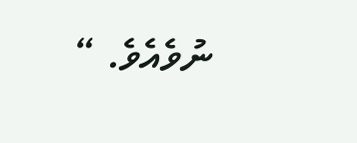ނުވެއެވެ. “